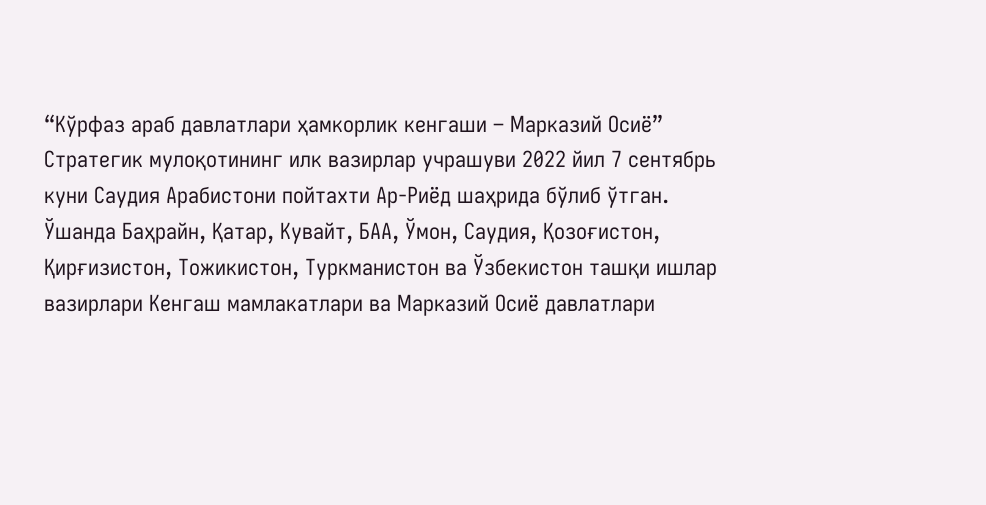“Кўрфаз араб давлатлари ҳамкорлик кенгаши – Марказий Осиё” Стратегик мулоқотининг илк вазирлар учрашуви 2022 йил 7 сентябрь куни Саудия Арабистони пойтахти Ар-Риёд шаҳрида бўлиб ўтган.
Ўшанда Баҳрайн, Қатар, Кувайт, БАА, Ўмон, Саудия, Қозоғистон, Қирғизистон, Тожикистон, Туркманистон ва Ўзбекистон ташқи ишлар вазирлари Кенгаш мамлакатлари ва Марказий Осиё давлатлари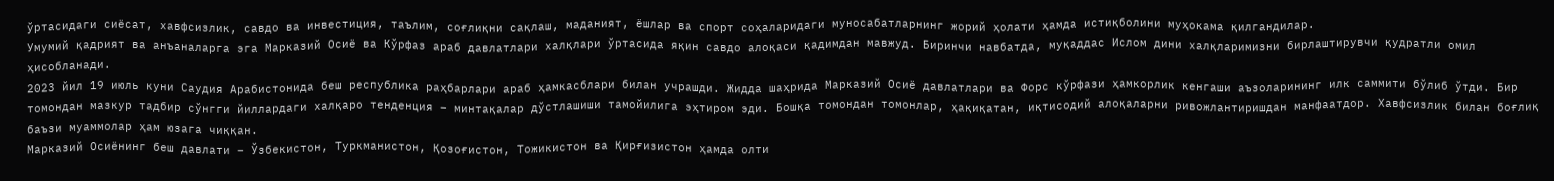ўртасидаги сиёсат, хавфсизлик, савдо ва инвестиция, таълим, соғлиқни сақлаш, маданият, ёшлар ва спорт соҳаларидаги муносабатларнинг жорий ҳолати ҳамда истиқболини муҳокама қилгандилар.
Умумий қадрият ва анъаналарга эга Марказий Осиё ва Кўрфаз араб давлатлари халқлари ўртасида яқин савдо алоқаси қадимдан мавжуд. Биринчи навбатда, муқаддас Ислом дини халқларимизни бирлаштирувчи қудратли омил ҳисобланади.
2023 йил 19 июль куни Саудия Арабистонида беш республика раҳбарлари араб ҳамкасблари билан учрашди. Жидда шаҳрида Марказий Осиё давлатлари ва Форс кўрфази ҳамкорлик кенгаши аъзоларининг илк саммити бўлиб ўтди. Бир томондан мазкур тадбир сўнгги йиллардаги халқаро тенденция – минтақалар дўстлашиши тамойилига эҳтиром эди. Бошқа томондан томонлар, ҳақиқатан, иқтисодий алоқаларни ривожлантиришдан манфаатдор. Хавфсизлик билан боғлиқ баъзи муаммолар ҳам юзага чиққан.
Марказий Осиёнинг беш давлати – Ўзбекистон, Туркманистон, Қозоғистон, Тожикистон ва Қирғизистон ҳамда олти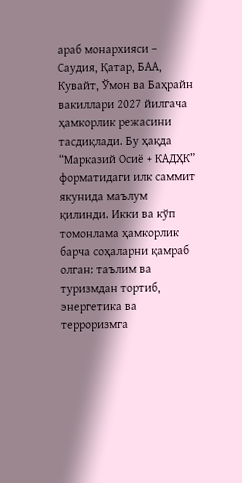араб монархияси – Саудия, Қатар, БАА, Кувайт, Ўмон ва Баҳрайн вакиллари 2027 йилгача ҳамкорлик режасини тасдиқлади. Бу ҳақда “Марказий Осиё + КАДҲК” форматидаги илк саммит якунида маълум қилинди. Икки ва кўп томонлама ҳамкорлик барча соҳаларни қамраб олган: таълим ва туризмдан тортиб, энергетика ва терроризмга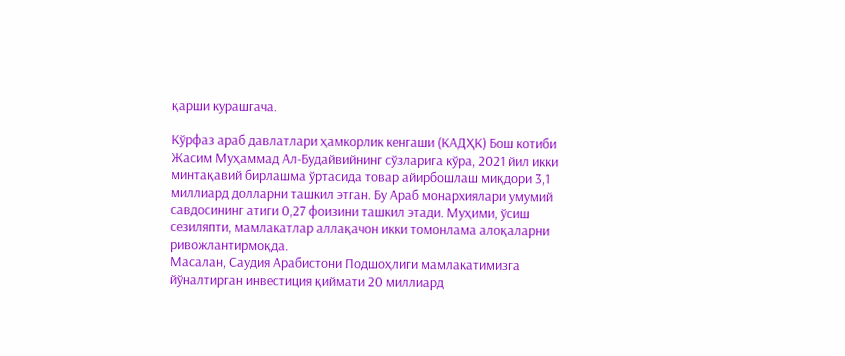қарши курашгача.

Кўрфаз араб давлатлари ҳамкорлик кенгаши (КАДҲК) Бош котиби Жасим Муҳаммад Ал-Будайвийнинг сўзларига кўра, 2021 йил икки минтақавий бирлашма ўртасида товар айирбошлаш миқдори 3,1 миллиард долларни ташкил этган. Бу Араб монархиялари умумий савдосининг атиги 0,27 фоизини ташкил этади. Муҳими, ўсиш сезиляпти, мамлакатлар аллақачон икки томонлама алоқаларни ривожлантирмоқда.
Масалан, Саудия Арабистони Подшоҳлиги мамлакатимизга йўналтирган инвестиция қиймати 20 миллиард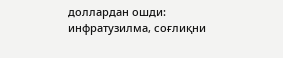доллардан ошди: инфратузилма, соғлиқни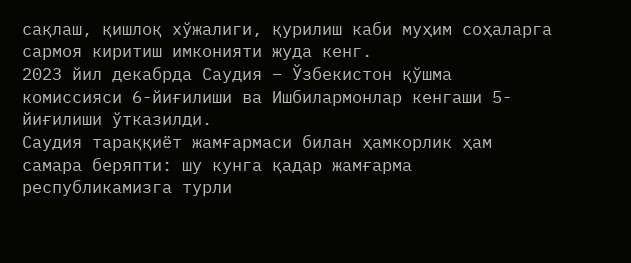сақлаш, қишлоқ хўжалиги, қурилиш каби муҳим соҳаларга сармоя киритиш имконияти жуда кенг.
2023 йил декабрда Саудия – Ўзбекистон қўшма комиссияси 6-йиғилиши ва Ишбилармонлар кенгаши 5-йиғилиши ўтказилди.
Саудия тараққиёт жамғармаси билан ҳамкорлик ҳам самара беряпти: шу кунга қадар жамғарма республикамизга турли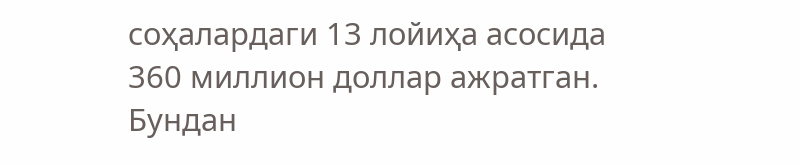соҳалардаги 13 лойиҳа асосида 360 миллион доллар ажратган.
Бундан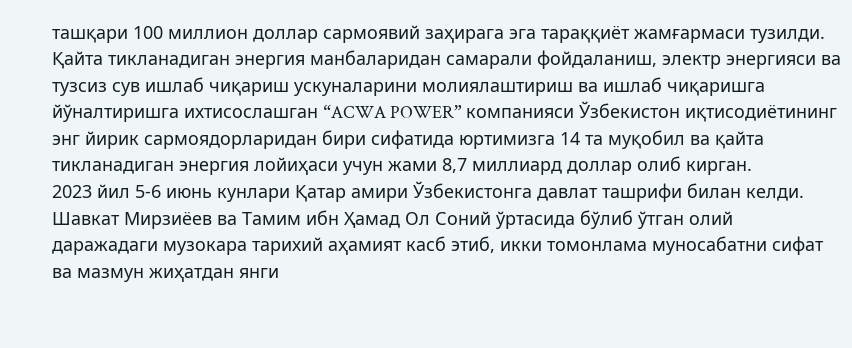ташқари 100 миллион доллар сармоявий заҳирага эга тараққиёт жамғармаси тузилди.
Қайта тикланадиган энергия манбаларидан самарали фойдаланиш, электр энергияси ва тузсиз сув ишлаб чиқариш ускуналарини молиялаштириш ва ишлаб чиқаришга йўналтиришга ихтисослашган “ACWA POWER” компанияси Ўзбекистон иқтисодиётининг энг йирик сармоядорларидан бири сифатида юртимизга 14 та муқобил ва қайта тикланадиган энергия лойиҳаси учун жами 8,7 миллиард доллар олиб кирган.
2023 йил 5-6 июнь кунлари Қатар амири Ўзбекистонга давлат ташрифи билан келди. Шавкат Мирзиёев ва Тамим ибн Ҳамад Ол Соний ўртасида бўлиб ўтган олий даражадаги музокара тарихий аҳамият касб этиб, икки томонлама муносабатни сифат ва мазмун жиҳатдан янги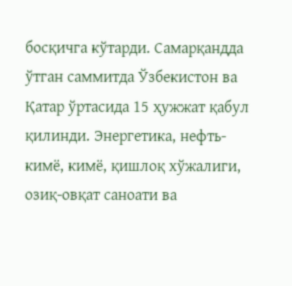босқичга кўтарди. Самарқандда ўтган саммитда Ўзбекистон ва Қатар ўртасида 15 ҳужжат қабул қилинди. Энергетика, нефть-кимё, кимё, қишлоқ хўжалиги, озиқ-овқат саноати ва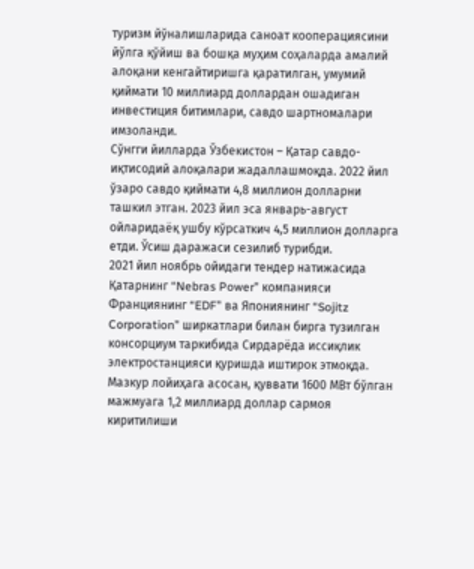туризм йўналишларида саноат кооперациясини йўлга қўйиш ва бошқа муҳим соҳаларда амалий алоқани кенгайтиришга қаратилган, умумий қиймати 10 миллиард доллардан ошадиган инвестиция битимлари, савдо шартномалари имзоланди.
Сўнгги йилларда Ўзбекистон – Қатар савдо-иқтисодий алоқалари жадаллашмоқда. 2022 йил ўзаро савдо қиймати 4,8 миллион долларни ташкил этган. 2023 йил эса январь-август ойларидаёқ ушбу кўрсаткич 4,5 миллион долларга етди. Ўсиш даражаси сезилиб турибди.
2021 йил ноябрь ойидаги тендер натижасида Қатарнинг “Nebras Power” компанияси Франциянинг “EDF” ва Япониянинг “Sojitz Corporation” ширкатлари билан бирга тузилган консорциум таркибида Сирдарёда иссиқлик электростанцияси қуришда иштирок этмоқда. Мазкур лойиҳага асосан, қуввати 1600 МВт бўлган мажмуага 1,2 миллиард доллар сармоя киритилиши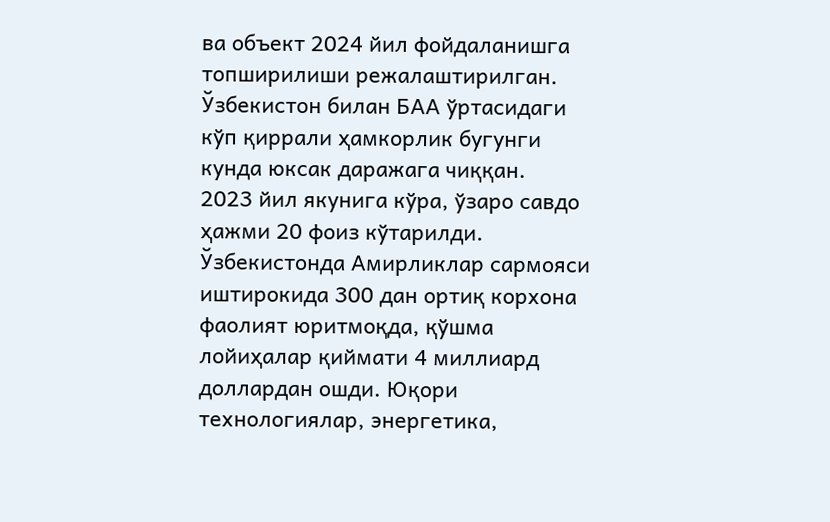ва объект 2024 йил фойдаланишга топширилиши режалаштирилган.
Ўзбекистон билан БАА ўртасидаги кўп қиррали ҳамкорлик бугунги кунда юксак даражага чиққан.
2023 йил якунига кўра, ўзаро савдо ҳажми 20 фоиз кўтарилди. Ўзбекистонда Амирликлар сармояси иштирокида 300 дан ортиқ корхона фаолият юритмоқда, қўшма лойиҳалар қиймати 4 миллиард доллардан ошди. Юқори технологиялар, энергетика,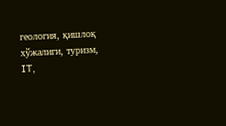геология, қишлоқ хўжалиги, туризм, IT,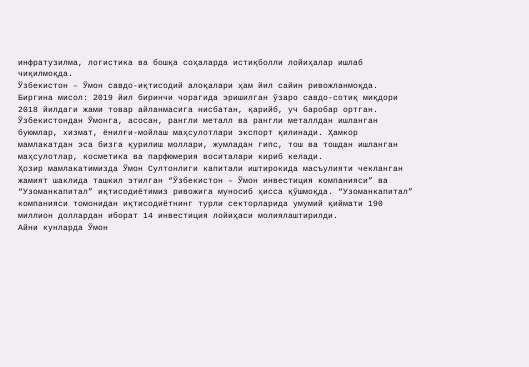инфратузилма, логистика ва бошқа соҳаларда истиқболли лойиҳалар ишлаб чиқилмоқда.
Ўзбекистон – Ўмон савдо-иқтисодий алоқалари ҳам йил сайин ривожланмоқда. Биргина мисол: 2019 йил биринчи чорагида эришилган ўзаро савдо-сотиқ миқдори 2018 йилдаги жами товар айланмасига нисбатан, қарийб, уч баробар ортган. Ўзбекистондан Ўмонга, асосан, рангли металл ва рангли металлдан ишланган буюмлар, хизмат, ёнилғи-мойлаш маҳсулотлари экспорт қилинади. Ҳамкор мамлакатдан эса бизга қурилиш моллари, жумладан гипс, тош ва тошдан ишланган маҳсулотлар, косметика ва парфюмерия воситалари кириб келади.
Ҳозир мамлакатимизда Ўмон Султонлиги капитали иштирокида масъулияти чекланган жамият шаклида ташкил этилган “Ўзбекистон – Ўмон инвестиция компанияси” ва “Узоманкапитал” иқтисодиётимиз ривожига муносиб ҳисса қўшмоқда. “Узоманкапитал” компанияси томонидан иқтисодиётнинг турли секторларида умумий қиймати 190 миллион доллардан иборат 14 инвестиция лойиҳаси молиялаштирилди.
Айни кунларда Ўмон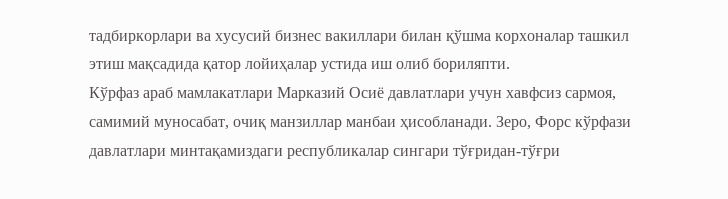тадбиркорлари ва хусусий бизнес вакиллари билан қўшма корхоналар ташкил этиш мақсадида қатор лойиҳалар устида иш олиб бориляпти.
Кўрфаз араб мамлакатлари Марказий Осиё давлатлари учун хавфсиз сармоя, самимий муносабат, очиқ манзиллар манбаи ҳисобланади. Зеро, Форс кўрфази давлатлари минтақамиздаги республикалар сингари тўғридан-тўғри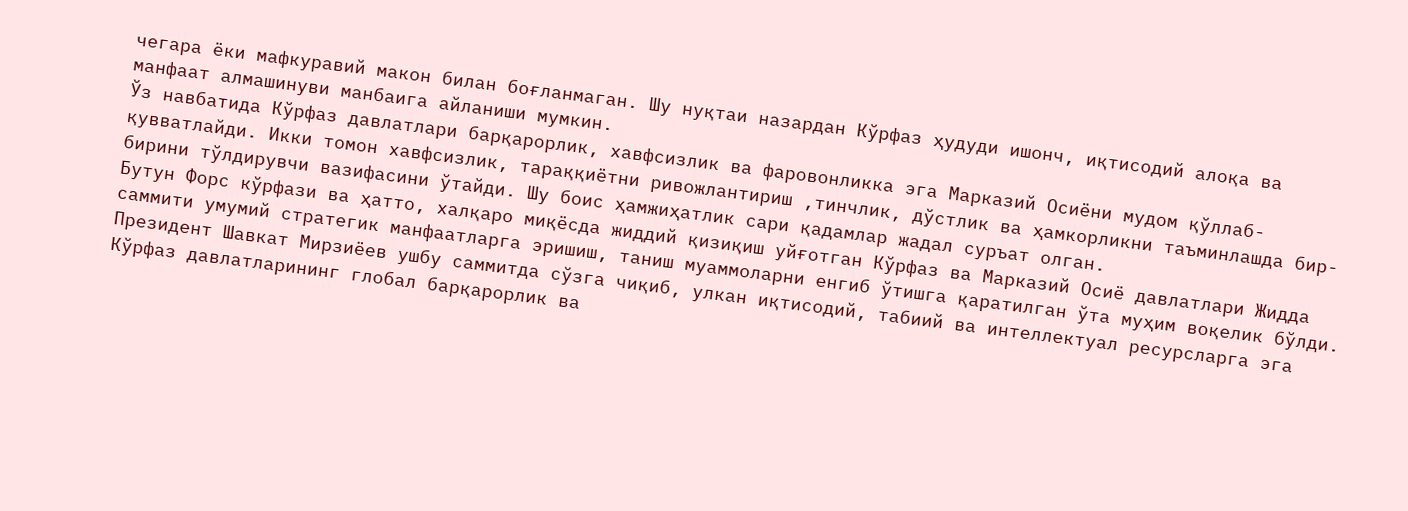чегара ёки мафкуравий макон билан боғланмаган. Шу нуқтаи назардан Кўрфаз ҳудуди ишонч, иқтисодий алоқа ва манфаат алмашинуви манбаига айланиши мумкин.
Ўз навбатида Кўрфаз давлатлари барқарорлик, хавфсизлик ва фаровонликка эга Марказий Осиёни мудом қўллаб-қувватлайди. Икки томон хавфсизлик, тараққиётни ривожлантириш ,тинчлик, дўстлик ва ҳамкорликни таъминлашда бир-бирини тўлдирувчи вазифасини ўтайди. Шу боис ҳамжиҳатлик сари қадамлар жадал суръат олган.
Бутун Форс кўрфази ва ҳатто, халқаро миқёсда жиддий қизиқиш уйғотган Кўрфаз ва Марказий Осиё давлатлари Жидда саммити умумий стратегик манфаатларга эришиш, таниш муаммоларни енгиб ўтишга қаратилган ўта муҳим воқелик бўлди.
Президент Шавкат Мирзиёев ушбу саммитда сўзга чиқиб, улкан иқтисодий, табиий ва интеллектуал ресурсларга эга Кўрфаз давлатларининг глобал барқарорлик ва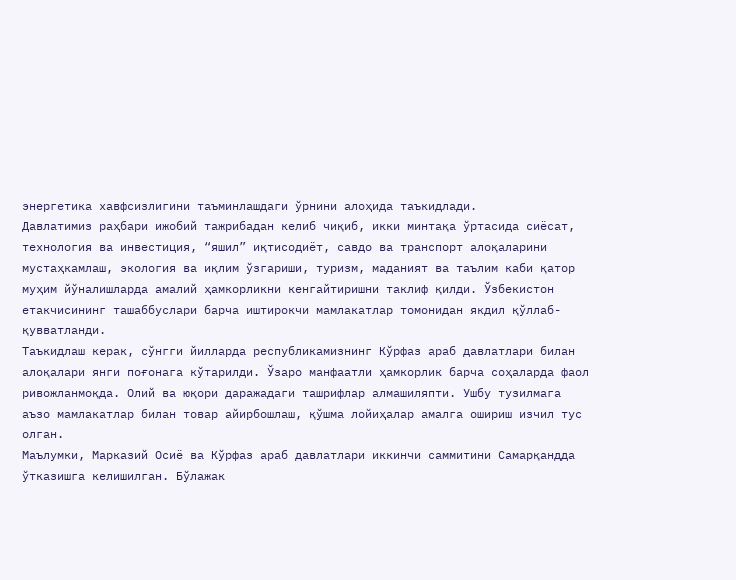энергетика хавфсизлигини таъминлашдаги ўрнини алоҳида таъкидлади.
Давлатимиз раҳбари ижобий тажрибадан келиб чиқиб, икки минтақа ўртасида сиёсат, технология ва инвестиция, “яшил” иқтисодиёт, савдо ва транспорт алоқаларини мустаҳкамлаш, экология ва иқлим ўзгариши, туризм, маданият ва таълим каби қатор муҳим йўналишларда амалий ҳамкорликни кенгайтиришни таклиф қилди. Ўзбекистон етакчисининг ташаббуслари барча иштирокчи мамлакатлар томонидан якдил қўллаб-қувватланди.
Таъкидлаш керак, сўнгги йилларда республикамизнинг Кўрфаз араб давлатлари билан алоқалари янги поғонага кўтарилди. Ўзаро манфаатли ҳамкорлик барча соҳаларда фаол ривожланмоқда. Олий ва юқори даражадаги ташрифлар алмашиляпти. Ушбу тузилмага аъзо мамлакатлар билан товар айирбошлаш, қўшма лойиҳалар амалга ошириш изчил тус олган.
Маълумки, Марказий Осиё ва Кўрфаз араб давлатлари иккинчи саммитини Самарқандда ўтказишга келишилган. Бўлажак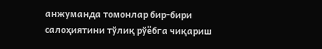анжуманда томонлар бир-бири салоҳиятини тўлиқ рўёбга чиқариш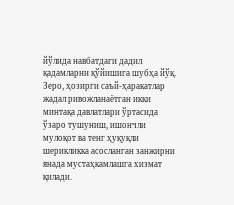йўлида навбатдаги дадил қадамларни қўйишига шубҳа йўқ. Зеро, ҳозирги саъй-ҳаракатлар жадал ривожланаётган икки минтақа давлатлари ўртасида ўзаро тушуниш, ишончли мулоқот ва тенг ҳуқуқли шерикликка асосланган занжирни янада мустаҳкамлашга хизмат қилади.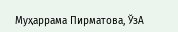Муҳаррама Пирматова, ЎзА